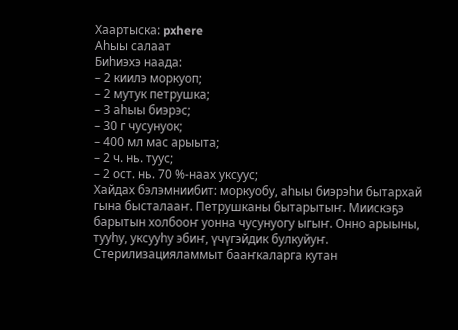Хаартыска: pxhere
Аһыы салаат
Биһиэхэ наада:
– 2 киилэ моркуоп;
– 2 мутук петрушка;
– 3 аһыы биэрэс;
– 30 г чусунуок;
– 400 мл мас арыыта;
– 2 ч. нь. туус;
– 2 ост. нь. 70 %-наах уксуус;
Хайдах бэлэмниибит: моркуобу, аһыы биэрэһи бытархай гына бысталааҥ. Петрушканы бытарытыҥ. Миискэҕэ барытын холбооҥ уонна чусунуогу ыгыҥ. Онно арыыны, тууһу, уксууһу эбиҥ, үчүгэйдик булкуйуҥ. Стерилизацияламмыт бааҥкаларга кутан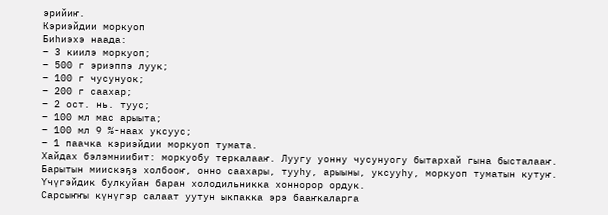эрийиҥ.
Кэриэйдии моркуоп
Биһиэхэ наада:
– 3 киилэ моркуоп;
– 500 г эриэппэ луук;
– 100 г чусунуок;
– 200 г саахар;
– 2 ост. нь. туус;
– 100 мл мас арыыта;
– 100 мл 9 %-наах уксуус;
– 1 паачка кэриэйдии моркуоп тумата.
Хайдах бэлэмниибит: моркуобу теркалааҥ. Луугу уонну чусунуогу бытархай гына бысталааҥ. Барытын миискэҕэ холбооҥ, онно саахары, тууһу, арыыны, уксууһу, моркуоп туматын кутуҥ. Үчүгэйдик булкуйан баран холодильникка хоннорор ордук.
Сарсыҥҥы күнүгэр салаат уутун ыкпакка эрэ бааҥкаларга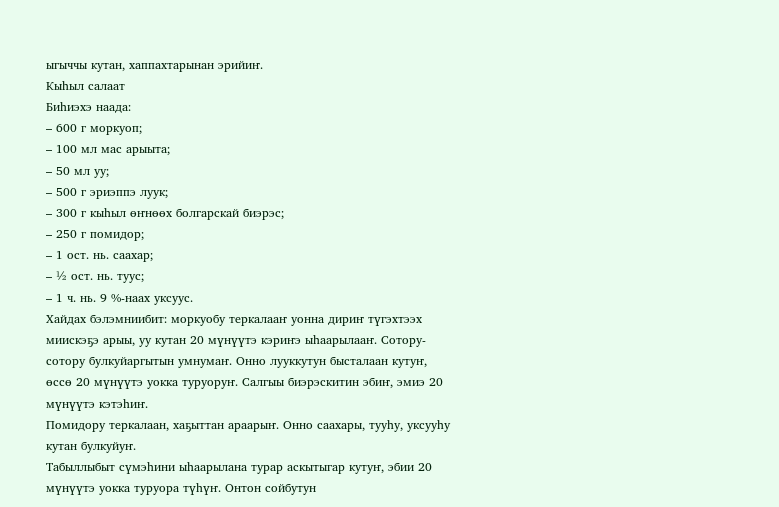ыгыччы кутан, хаппахтарынан эрийиҥ.
Кыһыл салаат
Биһиэхэ наада:
– 600 г моркуоп;
– 100 мл мас арыыта;
– 50 мл уу;
– 500 г эриэппэ луук;
– 300 г кыһыл өҥнөөх болгарскай биэрэс;
– 250 г помидор;
– 1 ост. нь. саахар;
– ½ ост. нь. туус;
– 1 ч. нь. 9 %-наах уксуус.
Хайдах бэлэмниибит: моркуобу теркалааҥ уонна дириҥ түгэхтээх миискэҕэ арыы, уу кутан 20 мүнүүтэ кэриҥэ ыһаарылааҥ. Сотору-сотору булкуйаргытын умнумаҥ. Онно лууккутун бысталаан кутуҥ, өссө 20 мүнүүтэ уокка туруоруҥ. Салгыы биэрэскитин эбиҥ, эмиэ 20 мүнүүтэ кэтэһиҥ.
Помидору теркалаан, хаҕыттан араарыҥ. Онно саахары, тууһу, уксууһу кутан булкуйуҥ.
Табыллыбыт сүмэһини ыһаарылана турар аскытыгар кутуҥ, эбии 20 мүнүүтэ уокка туруора түһүҥ. Онтон сойбутун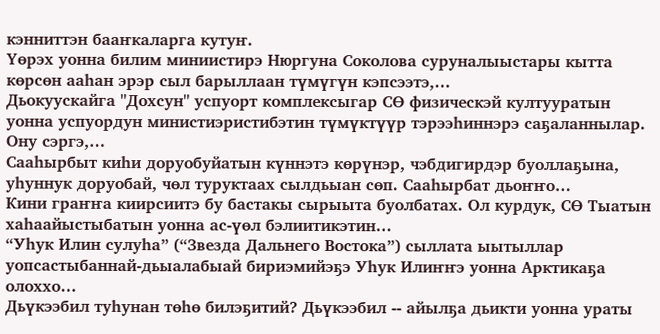кэнниттэн бааҥкаларга кутуҥ.
Үөрэх уонна билим миниистирэ Нюргуна Соколова суруналыыстары кытта көрсөн ааһан эрэр сыл барыллаан түмүгүн кэпсээтэ,…
Дьокуускайга "Дохсун" успуорт комплексыгар СӨ физическэй култууратын уонна успуордун министиэристибэтин түмүктүүр тэрээһиннэрэ саҕаланнылар. Ону сэргэ,…
Сааһырбыт киһи доруобуйатын күннэтэ көрүнэр, чэбдигирдэр буоллаҕына, уһуннук доруобай, чөл туруктаах сылдьыан сөп. Сааһырбат дьоҥҥо…
Кини граҥҥа киирсиитэ бу бастакы сырыыта буолбатах. Ол курдук, СӨ Тыатын хаһаайыстыбатын уонна ас-үөл бэлиитикэтин…
“Уһук Илин сулуһа” (“Звезда Дальнего Востока”) сыллата ыытыллар уопсастыбаннай-дьыалабыай бириэмийэҕэ Уһук Илиҥҥэ уонна Арктикаҕа олоххо…
Дьүкээбил туһунан төһө билэҕитий? Дьүкээбил -- айылҕа дьикти уонна ураты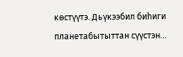көстүүтэ. Дьүкээбил биһиги планетабытыттан сүүстэн…